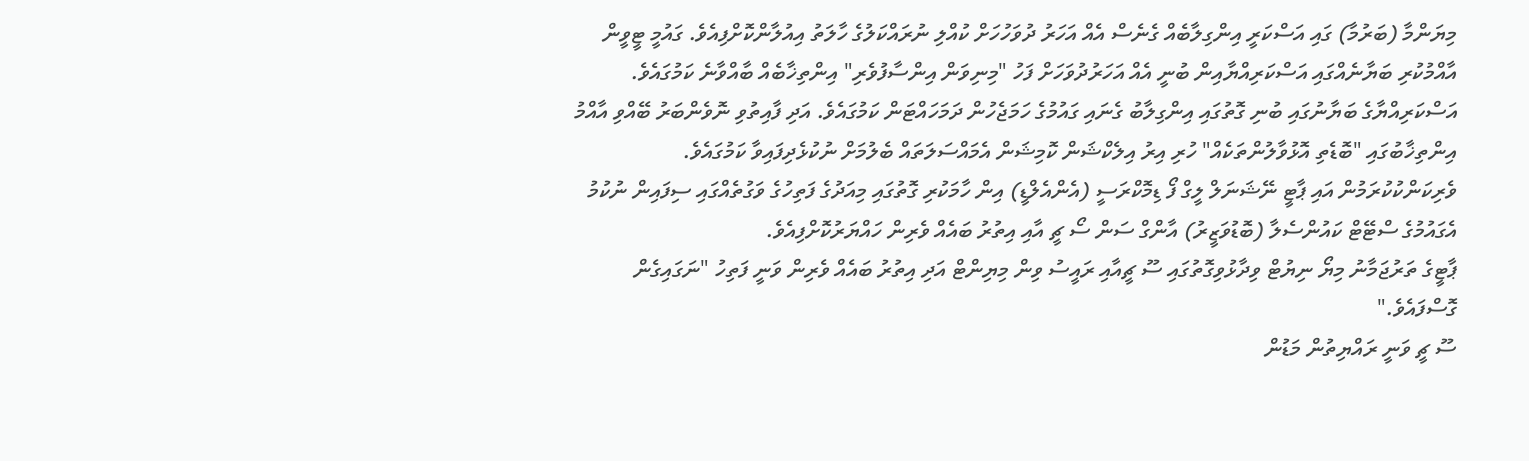މިޔަންމާ (ބަރުމާ) ގައި އަސްކަރީ އިންގިލާބެއް ގެނެސް އެއް އަހަރު ދުވަހުހަށް ކުއްލި ނުރައްކަލުގެ ހާލަތު އިއުލާންކޮށްފިއެވެ. ގައުމީ ޓީވީން އާއްމުކުރި ބަޔާނެއްގައި އަސްކަރިއްޔާއިން ބުނީ އެއް އަހަރުދުވަހަށް ފަހު "މިނިވަން އިންސާފުވެރި" އިންތިޚާބެއް ބާއްވާނެ ކަމުގައެވެ.
އަސްކަރިއްޔާގެ ބަޔާނުގައި ބުނި ގޮތުގައި އިންގިލާބު ގެނައި ގައުމުގެ ހަމަޖެހުން ދަމަހައްޓަން ކަމުގައެވެ. އަދި ފާއިތުވި ނޮވެންބަރު ބޭއްވި އާއްމު އިންތިޚާބުގައި "ބޮޑެތި އޮޅުވާލުންތަކެއް" ހުރި އިރު އިލެކްޝަން ކޮމިޝަން އެމައްސަލަތައް ބެލުމަށް ނުކުޅެދިފައިވާ ކަމުގައެވެ.
ވެރިކަންކުކުރަމުން އައި ޕާޓީ ނޭޝަނަލް ލީގް ފޯ ޑިމޮކްރަސީ (އެންއެލްޑީ) އިން ހާމަކުރި ގޮތުގައި މިއަދުގެ ފަތިހުގެ ވަގުތެއްގައި ސިފައިން ނުކުމު އެގައުމުގެ ސްޓޭޓް ކައުންސެލާ (ބޮޑުވަޒީރު) އާންގް ސަން ސޯ ޗީ އާއި އިތުރު ބައެއް ވެރިން ހައްޔަރުކޮށްފިއެވެ.
ޕާޓީގެ ތަރުޖަމާނު މިޔޯ ނިޔުޓް ވިދާޅުވިގޮތުގައި ސޫ ޗީއާއި ރައީސު ވިން މިޔިންޓް އަދި އިތުރު ބައެއް ވެރިން ވަނީ ފަތިހު "ނަގައިގެން ގޮސްފައެވެ."
ސޫ ޗީ ވަނީ ރައްޔިތުން މަޑުން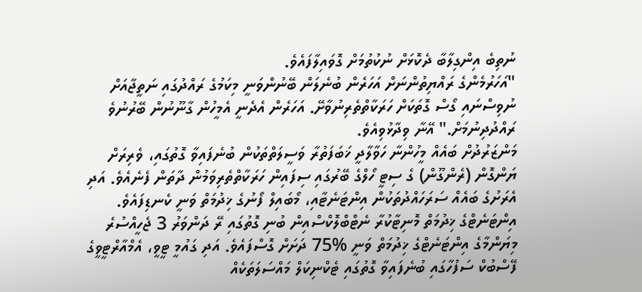ނުތިބެ އިންގިލާބާ ދެކޮޅަށް ނުކުތުމަށް ގޮވައިލާފައެވެ.
"އަހަރުމެންގެ ރައްޔިތުންނަށް އަހަރެން ބުނެލަން ބޭނުންވަނީ މިކަމުގެ ރައްދުގައި ނަތީޖާއަށް ނުވިސްނައި ގޯސް ގޮތަކަށް ހަރަކާތްތެރިނުވާށޭ. އަހަރެން އެދެނީ އެމީހުން ގާނޫނުން ބޭރުނުވެ ރައްދުދިނުމަށް." އޭނާ ވިދާޅުވިއެވެ.
މަންޒަރުދުށް ބައެއް މީހުންނާ ހަވާލާދީ ޚަބަފަތުރާ ވަސީލަތްތަކުން ބުނެފައިވާ ގޮތުގައި، ވެރިރަށް ޔަންގޮން (ރެންގޫން) ގެ ސިޓީ ހޯލްގެ ބޭރުގައި ސިފައިން ހަރަކާތްތެރިވަމުން ދާތަން ފެނެއެވެ. އަދި އެރަށުގެ ބައެއް ސަރަހައްދުތަކުން އިންޓަނެޓާއި، މޯބައިލް ފޯނުގެ ޚިދުމަތް ވަނީ ކެނޑިފައެވެ.
އިންޓަނެޓްގެ ޚިދުމަތް މޮނިޓާކުރާ ނެޓްބްލޮކްސްއިން ބުނި ގޮތުގައި ރޭ ދަންވަރު 3 ޖެހީއްސުރެ މިޔަންމާގެ އިންޓަނެޓްގެ ޚިދުމަތް ވަނީ %75 ދަށަށް ގޮސްފައެވެ. އަދި ގައުމީ ޓީވީ، އެމްއާރްޓީވީގެ ފޭސްބުކް ސަފުހާގައި ބުނެފައިވާ ގޮތުގައި ޓެކްނިކަލް މައްސަލަތަކެއް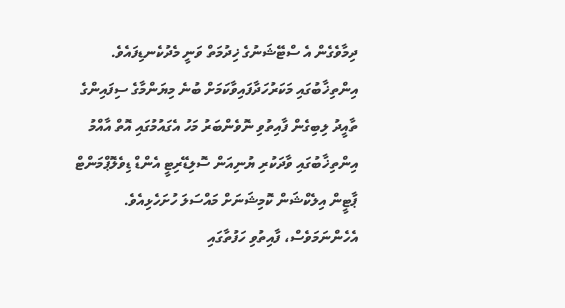ދިމާވެގެން އެ ސްޓޭޝަނުގެ ޚިދުމަތް ވަނީ މެދުކެނޑިފައެވެ.
އިންތިޚާބުގައި މަކަރުހަދާފައިވާކަމަށް ބުނެ މިޔަންމާގެ ސިފައިންގެ ތާއީދު ލިބިގެން ފާއިތުވި ނޮވެންބަރު މަހު އެގައުމުގައި އޮތް އާއްމު އިންތިޚާބުގައި ވާދަކުރި ޔުނިއަން ސޮލިޑޭރިޓީ އެންޑް ޑިވެލޮޕްމަންޓް ޕާޓީން އިލެކްޝަން ކޮމިޝަނަށް މައްސަލަ ހުށަހެޅިއެވެ. އެހެންނަމަވެސް، ފާއިތުވި ހަފުތާގައި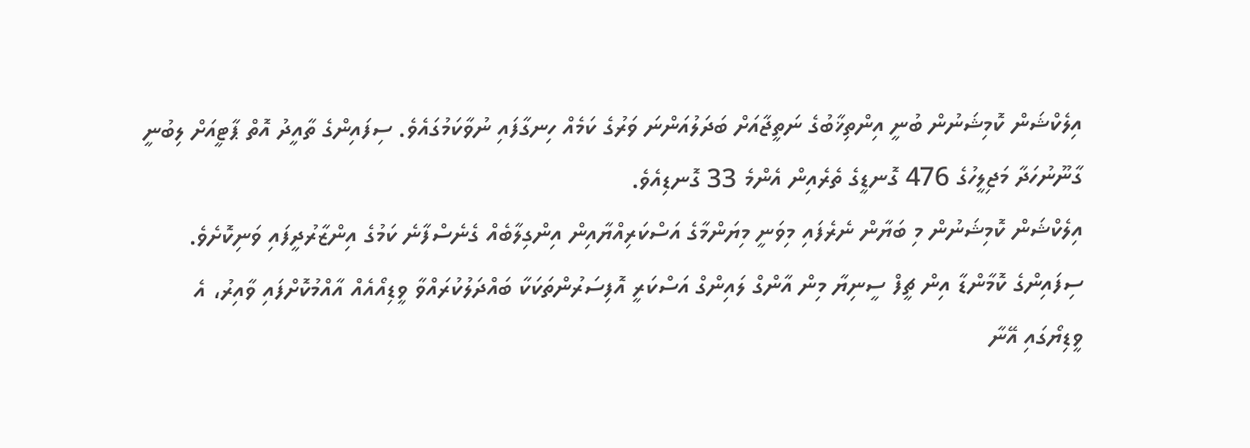އިލެކްޝަން ކޮމިޝަނުން ބުނީ އިންތިޚާބުގެ ނަތީޖާއަށް ބަދަލުއަންނަ ވަރުގެ ކަމެއް ހިނގާފައި ނުވާކަމުގައެވެ. ސިފައިންގެ ތާއީދު އޮތް ޕާޓީއަށް ލިބުނީ ގާނޫނުހަދާ މަޖިލީހުގެ 476 ގޮނޑީގެ ތެރެއިން އެންމެ 33 ގޮނޑިއެވެ.
އިލެކްޝަން ކޮމިޝަނުން މި ބަޔާން ނެރެފައި މިވަނީ މިޔަންމާގެ އަސްކަރިއްޔާއިން އިންގިލާބެއް ގެނެސްފާނެ ކަމުގެ އިންޒާރުދީފައި ވަނިކޮށެވެ.
ސިފައިންގެ ކޮމާންޑާ އިން ޗީފް ސީނިޔާ މިން އާންގް ލައިންގް އަސްކަރީ އޮފިސަރުންތަކަކާ ބައްދަލުކުރައްވާ ވީޑިއޯއެއް އާއްމުކޮށްފައި ވާއިރު، އެ ވީޑިޔޯގައި އޭނާ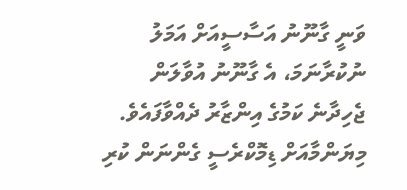ވަނީ ގާނޫނު އަސާސީއަށް އަމަލު ނުކުރާނަމަ، އެ ގާނޫނު އުވާލަން ޖެހިދާނެ ކަމުގެ އިންޒާރު ދެއްވާފައެވެ.
މިޔަންމާއަށް ޑިމޮކްރެސީ ގެންނަން ކުރި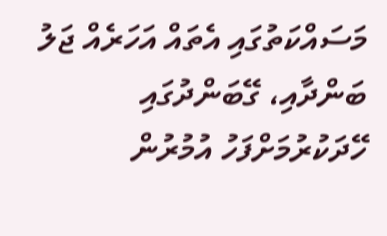މަސައްކަތުގައި އެތައް އަހަރެއް ޖަލު ބަންދާއި، ގޭބަންދުގައި ހޭދަކުރުމަށްފަހު އުމުރުން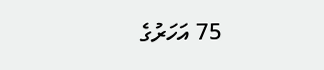75 އަހަރުގެ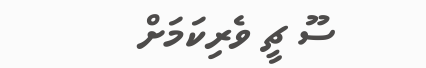ސޫ ޗީ ވެރިކަމަށް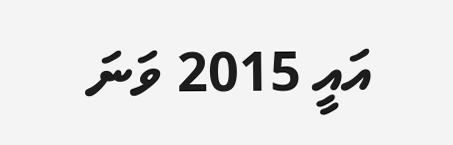އައީ 2015 ވަނަ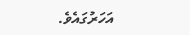އަހަރުގައެވެ.